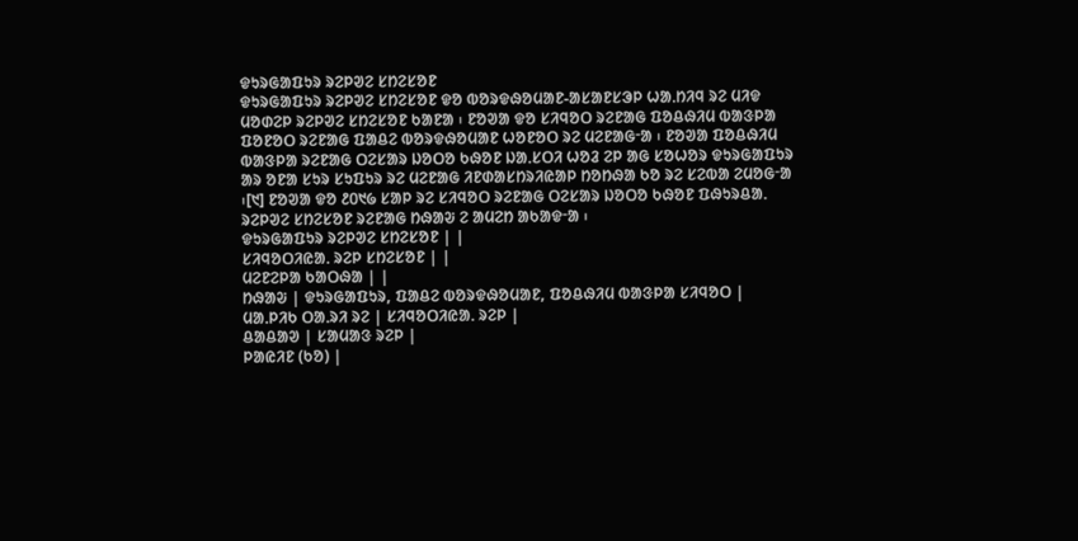ᱫᱩᱨᱜᱟᱯᱩᱨ ᱨᱮᱞᱣᱮ ᱥᱴᱮᱥᱚᱱ
ᱫᱩᱨᱜᱟᱯᱩᱨ ᱨᱮᱞᱣᱮ ᱥᱴᱮᱥᱚᱱ ᱫᱚ ᱵᱚᱨᱫᱷᱚᱢᱟᱱ-ᱟᱥᱟᱱᱥᱳᱞ ᱦᱟᱹᱴᱤᱧ ᱨᱮ ᱢᱤᱫ ᱢᱚᱰᱮᱞ ᱨᱮᱞᱣᱮ ᱥᱴᱮᱥᱚᱱ ᱠᱟᱱᱟ ᱾ ᱱᱚᱣᱟ ᱫᱚ ᱥᱤᱧᱚᱛ ᱨᱮᱱᱟᱜ ᱯᱚᱪᱷᱤᱢ ᱵᱟᱝᱞᱟ ᱯᱚᱱᱚᱛ ᱨᱮᱱᱟᱜ ᱯᱟᱪᱮ ᱵᱚᱨᱫᱷᱚᱢᱟᱱ ᱦᱚᱱᱚᱛ ᱨᱮ ᱢᱮᱱᱟᱜᱼᱟ ᱾ ᱱᱚᱣᱟ ᱯᱚᱪᱷᱤᱢ ᱵᱟᱝᱞᱟ ᱨᱮᱱᱟᱜ ᱛᱮᱥᱟᱨ ᱡᱚᱛᱚ ᱠᱷᱚᱱ ᱡᱟᱹᱥᱛᱤ ᱦᱚᱲ ᱮᱞ ᱟᱜ ᱥᱚᱦᱚᱨ ᱫᱩᱨᱜᱟᱯᱩᱨ ᱟᱨ ᱚᱱᱟ ᱥᱩᱨ ᱥᱩᱯᱩᱨ ᱨᱮ ᱢᱮᱱᱟᱜ ᱤᱱᱰᱟᱥᱴᱨᱤᱭᱟᱞ ᱴᱚᱴᱷᱟ ᱠᱚ ᱨᱮ ᱥᱮᱵᱟ ᱮᱢᱚᱜᱼᱟ ᱾[᱑] ᱱᱚᱣᱟ ᱫᱚ ᱒᱐᱑᱙ ᱥᱟᱞ ᱨᱮ ᱥᱤᱧᱚᱛ ᱨᱮᱱᱟᱜ ᱛᱮᱥᱟᱨ ᱡᱚᱛᱚ ᱠᱷᱚᱱ ᱯᱷᱩᱨᱪᱟᱹ ᱨᱮᱞᱣᱮ ᱥᱴᱮᱥᱚᱱ ᱨᱮᱱᱟᱜ ᱴᱷᱟᱶ ᱮ ᱟᱢᱮᱴ ᱟᱠᱟᱫᱼᱟ ᱾
ᱫᱩᱨᱜᱟᱯᱩᱨ ᱨᱮᱞᱣᱮ ᱥᱴᱮᱥᱚᱱ | |
ᱥᱤᱧᱚᱛᱤᱭᱟᱹ ᱨᱮᱞ ᱥᱴᱮᱥᱚᱱ | |
ᱢᱮᱱᱮᱞᱟ ᱠᱟᱛᱷᱟ | |
ᱴᱷᱟᱶ | ᱫᱩᱨᱜᱟᱯᱩᱨ, ᱯᱟᱪᱮ ᱵᱚᱨᱫᱷᱚᱢᱟᱱ, ᱯᱚᱪᱷᱤᱢ ᱵᱟᱝᱞᱟ ᱥᱤᱧᱚᱛ |
ᱢᱟᱹᱞᱤᱠ ᱛᱟᱹᱨᱤ ᱨᱮ | ᱥᱤᱧᱚᱛᱤᱭᱟᱹ ᱨᱮᱞ |
ᱪᱟᱪᱟᱣ | ᱥᱟᱢᱟᱝ ᱨᱮᱞ |
ᱞᱟᱭᱤᱱ (ᱠᱚ) |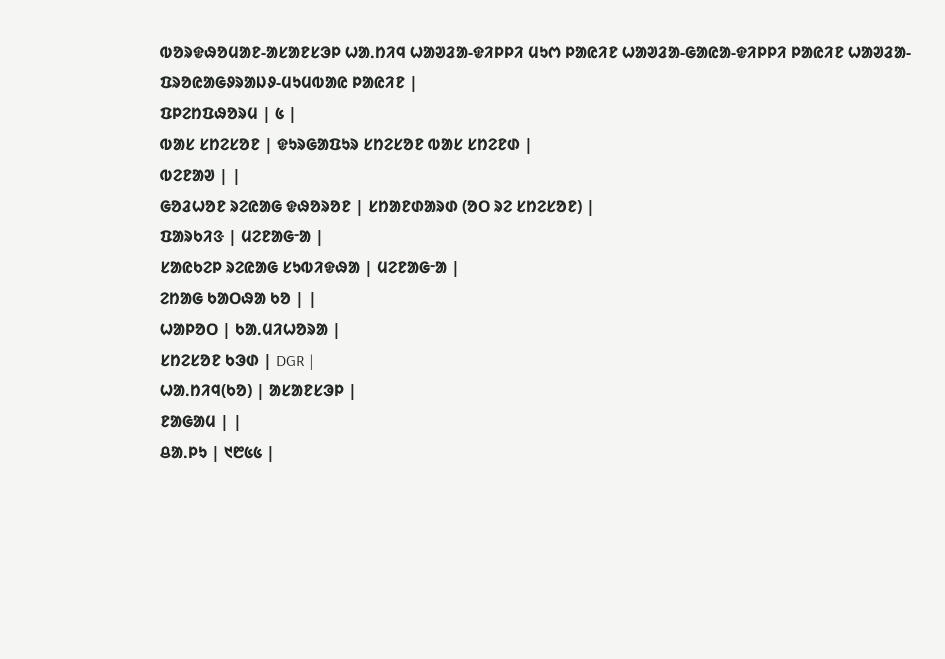ᱵᱚᱨᱫᱷᱚᱢᱟᱱ-ᱟᱥᱟᱱᱥᱳᱞ ᱦᱟᱹᱴᱤᱧ ᱦᱟᱣᱲᱟ-ᱫᱤᱞᱞᱤ ᱢᱩᱬ ᱞᱟᱭᱤᱱ ᱦᱟᱣᱲᱟ-ᱜᱟᱭᱟ-ᱫᱤᱞᱞᱤ ᱞᱟᱭᱤᱱ ᱦᱟᱣᱲᱟ-ᱯᱨᱚᱭᱟᱜᱽᱨᱟᱡᱽ-ᱢᱩᱢᱵᱟᱭ ᱞᱟᱭᱤᱱ |
ᱯᱞᱮᱴᱯᱷᱚᱨᱢ | ᱕ |
ᱵᱟᱥ ᱥᱴᱮᱥᱚᱱ | ᱫᱩᱨᱜᱟᱯᱩᱨ ᱥᱴᱮᱥᱚᱱ ᱵᱟᱥ ᱥᱴᱮᱱᱰ |
ᱵᱮᱱᱟᱣ | |
ᱜᱚᱲᱦᱚᱱ ᱨᱮᱭᱟᱜ ᱫᱷᱚᱨᱚᱱ | ᱥᱴᱟᱱᱰᱟᱨᱰ (ᱚᱛ ᱨᱮ ᱥᱴᱮᱥᱚᱱ) |
ᱯᱟᱨᱠᱤᱝ | ᱢᱮᱱᱟᱜᱼᱟ |
ᱥᱟᱭᱠᱮᱞ ᱨᱮᱭᱟᱜ ᱥᱩᱵᱤᱫᱷᱟ | ᱢᱮᱱᱟᱜᱼᱟ |
ᱮᱴᱟᱜ ᱠᱟᱛᱷᱟ ᱠᱚ | |
ᱦᱟᱞᱚᱛ | ᱠᱟᱹᱢᱤᱦᱚᱨᱟ |
ᱥᱴᱮᱥᱚᱱ ᱠᱳᱰ | DGR |
ᱦᱟᱹᱴᱤᱧ(ᱠᱚ) | ᱟᱥᱟᱱᱥᱳᱞ |
ᱱᱟᱜᱟᱢ | |
ᱪᱟᱹᱞᱩ | ᱑᱘᱕᱕ |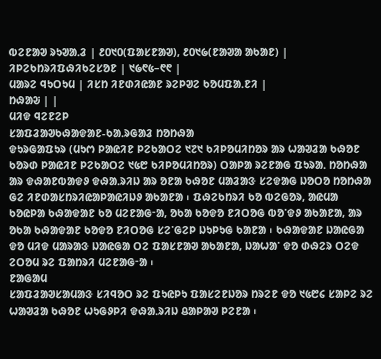ᱵᱮᱱᱟᱣ ᱨᱩᱣᱟᱹᱲ | ᱒᱐᱑᱐(ᱯᱟᱥᱱᱟᱣ), ᱒᱐᱑᱙(ᱱᱟᱣᱟ ᱟᱠᱟᱱ) |
ᱤᱞᱮᱠᱴᱨᱤᱯᱷᱤᱠᱮᱥᱚᱱ | ᱑᱙᱖᱕–᱖᱖ |
ᱢᱟᱨᱮ ᱧᱩᱛᱩᱢ | ᱤᱥᱴ ᱤᱱᱰᱤᱭᱟᱱ ᱨᱮᱞᱣᱮ ᱠᱚᱢᱯᱟᱹᱱᱤ |
ᱴᱷᱟᱶ | |
ᱢᱤᱫ ᱧᱮᱱᱮᱞ
ᱥᱟᱯᱲᱟᱣᱠᱷᱟᱫᱟᱱ-ᱠᱟᱹᱨᱜᱟᱲ ᱴᱚᱴᱷᱟ
ᱫᱩᱨᱜᱟᱯᱩᱨ (ᱢᱩᱬ ᱞᱟᱭᱤᱱ ᱞᱮᱠᱟᱛᱮ ᱑᱗᱑ ᱠᱤᱞᱚᱢᱤᱴᱚᱨ ᱟᱨ ᱦᱟᱣᱲᱟ ᱠᱷᱚᱱ ᱠᱚᱨᱰ ᱞᱟᱭᱤᱱ ᱞᱮᱠᱟᱛᱮ ᱑᱕᱘ ᱠᱤᱞᱚᱢᱤᱴᱚᱨ) ᱛᱟᱞᱟ ᱨᱮᱱᱟᱜ ᱯᱩᱨᱟᱹ ᱴᱚᱴᱷᱟ ᱟᱨ ᱫᱷᱟᱱᱵᱟᱫᱽ ᱫᱷᱟᱹᱨᱤᱡ ᱟᱨ ᱚᱱᱟ ᱠᱷᱚᱱ ᱢᱟᱲᱟᱝ ᱥᱮᱫᱟᱜ ᱡᱚᱛᱚ ᱴᱚᱴᱷᱟ ᱜᱮ ᱤᱱᱰᱟᱥᱴᱨᱤᱭᱟᱞᱟᱭᱤᱡᱽ ᱟᱠᱟᱱᱟ ᱾ ᱯᱷᱮᱠᱴᱨᱤ ᱠᱚ ᱵᱮᱜᱚᱨ, ᱟᱭᱢᱟ ᱠᱚᱭᱞᱟ ᱠᱷᱟᱫᱟᱱ ᱠᱚ ᱢᱮᱱᱟᱜᱼᱟ, ᱚᱠᱟ ᱠᱚᱫᱚ ᱱᱤᱛᱚᱜ ᱵᱚᱸᱫᱽ ᱟᱠᱟᱱᱟ, ᱟᱨ ᱚᱠᱟ ᱠᱷᱟᱫᱟᱱ ᱠᱚᱫᱚ ᱱᱤᱛᱚᱜ ᱥᱮᱸᱜᱮᱞ ᱡᱩᱞᱩᱜ ᱠᱟᱱᱟ ᱾ ᱠᱷᱟᱫᱟᱱ ᱡᱟᱭᱜᱟ ᱫᱚ ᱢᱤᱫ ᱢᱟᱨᱟᱝ ᱡᱟᱭᱜᱟ ᱛᱮ ᱯᱟᱥᱱᱟᱣ ᱟᱠᱟᱱᱟ, ᱡᱟᱦᱟᱸ ᱫᱚ ᱰᱷᱮᱨ ᱛᱮᱫ ᱮᱛᱚᱢ ᱨᱮ ᱯᱟᱴᱨᱤ ᱢᱮᱱᱟᱜᱼᱟ ᱾
ᱱᱟᱜᱟᱢ
ᱥᱟᱯᱲᱟᱣᱥᱟᱢᱟᱝ ᱥᱤᱧᱚᱛ ᱨᱮ ᱯᱩᱭᱞᱩ ᱯᱟᱥᱮᱱᱡᱚᱨ ᱴᱨᱮᱱ ᱫᱚ ᱑᱕᱘᱔ ᱥᱟᱞᱮ ᱨᱮ ᱦᱟᱣᱲᱟ ᱠᱷᱚᱱ ᱦᱩᱜᱽᱞᱤ ᱫᱷᱟᱹᱨᱤᱡ ᱪᱟᱞᱟᱣ ᱞᱮᱱᱟ ᱾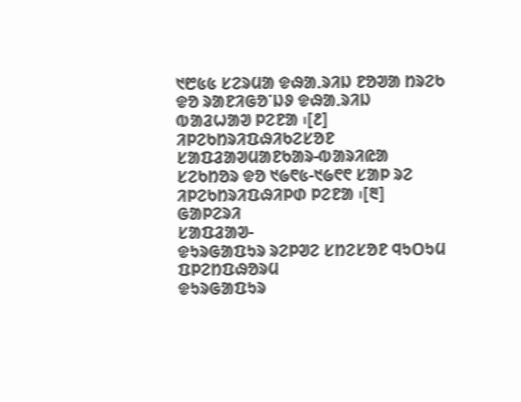᱑᱘᱕᱕ ᱥᱮᱨᱢᱟ ᱫᱷᱟᱹᱨᱤᱡ ᱱᱚᱣᱟ ᱴᱨᱮᱠ ᱫᱚ ᱨᱟᱱᱤᱜᱚᱸᱡᱽ ᱫᱷᱟᱹᱨᱤᱡ ᱵᱟᱲᱦᱟᱣ ᱞᱮᱱᱟ ᱾[᱒]
ᱤᱞᱮᱠᱴᱨᱤᱯᱷᱤᱠᱮᱥᱚᱱ
ᱥᱟᱯᱲᱟᱣᱢᱟᱱᱠᱟᱨ-ᱵᱟᱨᱤᱭᱟ ᱥᱮᱠᱴᱚᱨ ᱫᱚ ᱑᱙᱖᱕-᱑᱙᱖᱖ ᱥᱟᱞ ᱨᱮ ᱤᱞᱮᱠᱴᱨᱤᱯᱷᱤᱞᱰ ᱞᱮᱱᱟ ᱾[᱓]
ᱜᱟᱞᱮᱨᱤ
ᱥᱟᱯᱲᱟᱣ-
ᱫᱩᱨᱜᱟᱯᱩᱨ ᱨᱮᱞᱣᱮ ᱥᱴᱮᱥᱚᱱ ᱧᱩᱛᱩᱢ ᱯᱞᱮᱴᱯᱷᱚᱨᱢ
ᱫᱩᱨᱜᱟᱯᱩᱨ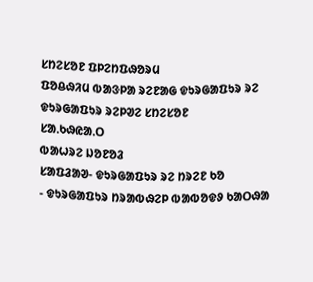ᱥᱴᱮᱥᱚᱱ ᱯᱞᱮᱴᱯᱷᱚᱨᱢ
ᱯᱚᱪᱷᱤᱢ ᱵᱟᱝᱞᱟ ᱨᱮᱱᱟᱜ ᱫᱩᱨᱜᱟᱯᱩᱨ ᱨᱮ ᱫᱩᱨᱜᱟᱯᱩᱨ ᱨᱮᱞᱣᱮ ᱥᱴᱮᱥᱚᱱ
ᱥᱟᱹᱠᱷᱭᱟᱹᱛ
ᱵᱟᱦᱨᱮ ᱡᱚᱱᱚᱲ
ᱥᱟᱯᱲᱟᱣ- ᱫᱩᱨᱜᱟᱯᱩᱨ ᱨᱮ ᱴᱨᱮᱱ ᱠᱚ
- ᱫᱩᱨᱜᱟᱯᱩᱨ ᱴᱨᱟᱵᱷᱮᱞ ᱵᱟᱵᱚᱫᱽ ᱠᱟᱛᱷᱟ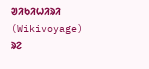ᱣᱤᱠᱤᱦᱤᱨᱤ (Wikivoyage) ᱨᱮ